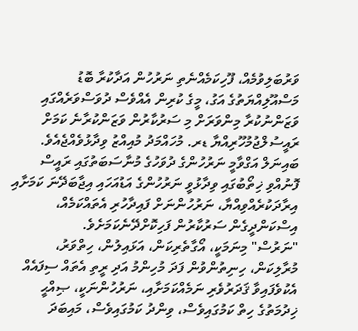ވަރުބަލިވުމެއް، ފޫހިކަމެއްނެތި ނަރުހުން އަދާކުރާ ބޮޑު މަސްއޫލިއްޔަތުގެ އަގު، މީގެ ކުރިން އެއްވެސް ދުވަސްވަރެއްގައި ވަޒަންނުކުރާ މިންވަރަށް މި ސަރުކާރުން ވަޒަންކުރާނެ ކަމަށް ރައީސުލްޖުމުހޫރިއްޔާ ޑރ. މުހައްމަދު މުއިއްޒު ވިދާޅުވެއްޖެއެވެ.
ބައިނަލް އަގްވާމީ ނަރުހުންގެ ދުވަހުގެ މުނާސަބަތުގައި ރައީސް ފޮނުއްވި ޚިތޯބުގައި ވިދާޅުވީ ނަރުހުންގެ އަޑުއަހައި އިޖާބަދޭނަ ކަމަށާއި އިރާދަކުރެއްވިއްޔާ، ނަރުހުންނަށް ފައިދާހުރި އެތައްކަމެއް، އިސްކަންދީގެން ސަރުކާރުން ފަހިކޮށްދޭނެކަމަށެވެ.
"ނަރުސް" މިނަމަކީ، އޯގާތެރިކަން، އަޅައިލުން، ހިތްވަރު، މުރާލިކަން، ހިނިތުންވުން ފަދަ މުހިންމު އަދި ރީތި އެތައް ސިފައެއް އެކުވެފައިވާ ޤަދަރުވެރި ނަމެއްކަމަށާއި، ނަރުހުންނަކީ، ޞިއްޙީ ޚިދުމަތުގެ ހިތް ކަމުގައިވެސް، ވިންދު ކަމުގައިވެސް، މައިބަދަ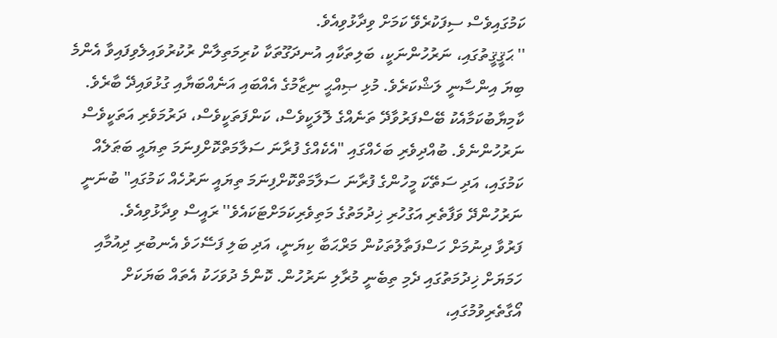ކަމުގައިވެސް ސިފަކުރެވޭ ކަމަށް ވިދާޅުވިއެވެ.
'' ޙަޤީޤީތުގައި، ނަރުހުންނަކީ، ބަލިތަކާއި އުނދަގޫތަކާ ކުރިމަތިލާން ރުކުރުވައިލެވިފައިވާ އެންމެ ބިޔަ އިންސާނީ ލަޝްކަރެވެ. މުޅި ޞިއްޙީ ނިޒާމުގެ އެއްބައި އަނެއްބަޔާއި ގުޅުވައިދޭ ބާރެވެ. ކާމިޔާބުކަމާއެކު ބޭސްފަރުވާދޭ ތަނެއްގެ ލޮލަކީވެސް، ކަންފަތަކީވެސް، ދަރުމަވެރި އަތަކީވެސް ނަރުހުންނެވެ. ބުއްދިވެރި ބަހެއްގައި "އެކެއްގެ ފުރާނަ ސަލާމަތްކޮށްފިނަމަ ތިޔައީ ބަޠަލެއް ކަމުގައި، އަދި ސަތޭކަ މީހުންގެ ފުރާނަ ސަލާމަތްކޮށްފިނަމަ ތިޔައީ ނަރުހެއް ކަމުގައި" ބުނަނީ ނަރުހުންދޭ ވަފާތެރި އަގުހުރި ޚިދުމަތުގެ މަތިވެރިކަމަށްޓަކައެވެ'' ރައީސް ވިދާޅުވިއެވެ.
ފަރުވާ ދިނުމަށް ހަސްފަތާލުތަކުން މަރްޙަބާ ކިޔަނީ، އަދި ބަލި ފަސޭހަވެ އެނބުރި ދިއުމާއި ހަމަޔަށް ޚިދުމަތުގައި ދެމި ތިބެނީ މުރާލި ނަރުހުން. ކޮންމެ ދުވަހަކު އެތައް ބަޔަކަށް އޯގާތެރިވުމުގައި،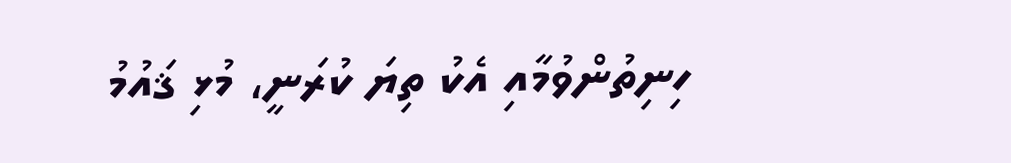ހިނިތުންވުމާއި އެކު ތިޔަ ކުރަނީ، މުޅި ޤައުމު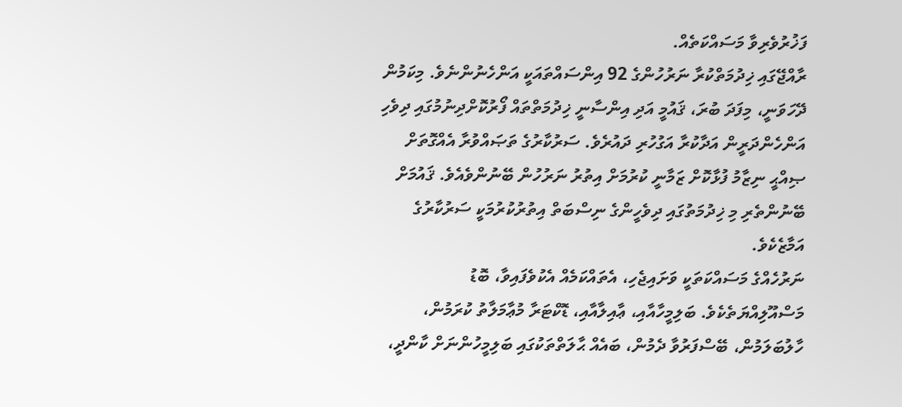ފަޚުރުވެރިވާ މަސައްކަތެއް.
ރާއްޖޭގައި ޚިދުމަތްކުރާ ނަރުހުންގެ 92 އިންސައްތައަކީ އަންހެނުންނެވެ. މިކަމުން ދޭހަވަނީ، މިފަދަ ބުރަ، ޤައުމީ އަދި އިންސާނީ ޚިދުމަތްތައް ފޯރުކޮށްދިނުމުގައި ދިވެހި އަންހެންދަރީން އަދާކުރާ އަގުހުރި ދައުރެވެ. ސަރުކާރުގެ ތަޞައްވުރާ އެއްގޮތަށް ޞިއްޙީ ނިޒާމު ފުޅާކޮށް ޒަމާނީ ކުރުމަށް އިތުރު ނަރުހުން ބޭނުންވެއެވެ. ޤައުމަށް ބޭނުންތެރި މި ޚިދުމަތުގައި ދިވެހީންގެ ނިސްބަތް އިތުރުކުރުމަކީ ސަރުކާރުގެ އަމާޒެކެވެ.
ނަރުހެއްގެ މަސައްކަތަކީ ވަށައިޖެހި، އެތައްކަމެއް އެކުވެފައިވާ، ބޮޑު މަސްއޫލިއްޔަތެކެވެ. ބަލިމީހާއާއި، ޢާއިލާއާއި، ޑޮކްޓަރާ މުޢާމަލާތު ކުރަމުން، ހާލުބަލަމުން، ބޭސްފަރުވާ ދެމުން، ބައެއް ޙާލަތްތަކުގައި ބަލިމީހުންނަށް ކާންދީ،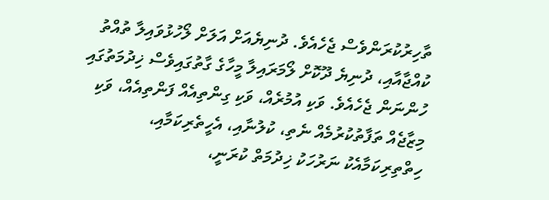ތާހިރުކުރަންވެސް ޖެހެއެވެ. ދުނިޔެއަށް އަލަށް ލޯހުޅުވައިލާ ތުއްތު ކުއްޖާއާއި، ދުނިޔެ ދޫކޮށް ލޯމަރައިލާ މީހާގެ ގާތުގައިވެސް ޚިދުމަތުގައި ހުންނަން ޖެހެއެވެ. ވަކި އުމުރެއް، ވަކި ގިންތިއެއް ފަންތިއެއް، ވަކި މިޒާޖެއް ތަފާތުކުރުމެއް ނެތި، ކުލުނާއި، އެހީތެރިކަމާއި، ހިތްތިރިކަމާއެކު ނަރުހަކު ޚިދުމަތް ކުރަނީ،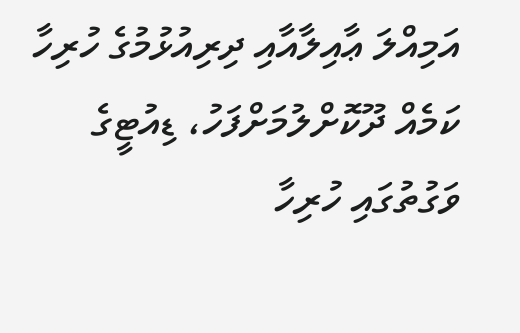އަމިއްލަ ޢާއިލާއާއި ދިރިއުޅުމުގެ ހުރިހާ ކަމެއް ދޫކޮށްލުމަށްފަހު، ޑިއުޓީގެ ވަގުތުގައި ހުރިހާ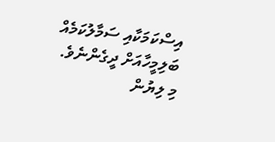އިސްކަމަކާއި ސަމާލުކަމެއް ބަލިމީހާއަށް ދީގެންނެވެ.
މި ލިޔުން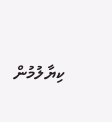ކިޔާލުމުން